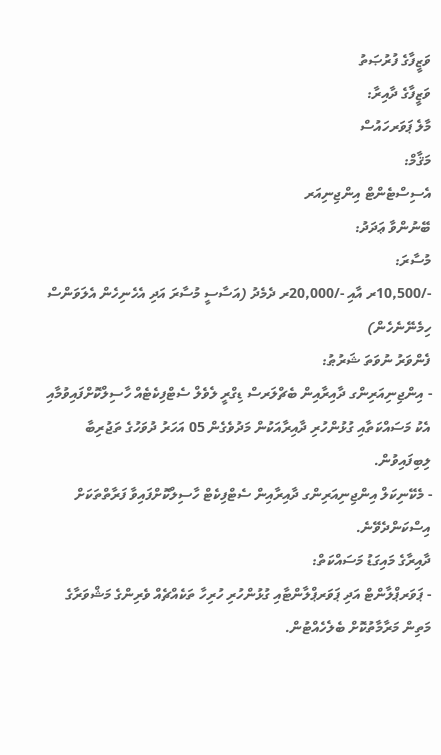ވަޒީފާގެ ފުރުޞަތު
ވަޒީފާގެ ދާއިރާ:
މާލެ ޕަވަރހައުސް
މަޤާމް:
އެސިސްޓެންޓް އިންޖިނިއަރ
ބޭނުންވާ ޢަދަދު:
މުސާރަ:
-/10,500ރ އާއި -/20,000ރ ދެމެދު (އަސާސީ މުސާރަ އަދި އެހެނިހެން އެލަވަންސް ހިމެނޭނެހެން)
ފެންވަރު ނުވަތަ ޝަރުޠު:
- އިންޖިނިއަރިންގ ދާއިރާއިން ބެޗްލަރސް ޑިގްރީ ލެވެލް ސެޓްފިކެޓެއް ހާސިލްކޮށްފައިވުމާއި އެކު މަސައްކަތާއި ގުޅުންހުރި ދާއިރާއަކުން މަދުވެގެން 05 އަހަރު ދުވަހުގެ ތަޖުރިބާ ލިބިފައިވުން.
- މެކޭނިކަލް އިންޖިނިއަރިންގ ދާއިރާއިން ސެޓްފިކެޓް ހާސިލްކޮށްފައިވާ ފަރާތްތަކަށް އިސްކަންދެވޭނެ.
ދާއިރާގެ މައިގަޑު މަސައްކަތް:
- ޕަވަރޕްލާންޓް އަދި ޕަވަރޕްލާންޓާއި ގުޅުންހުރި ހުރިހާ ތަކެއްޗެއް ވެރިންގެ މަޝްވަރާގެ މަތިން މަރާމާތުކޮށް ބެލެހެއްޓުން.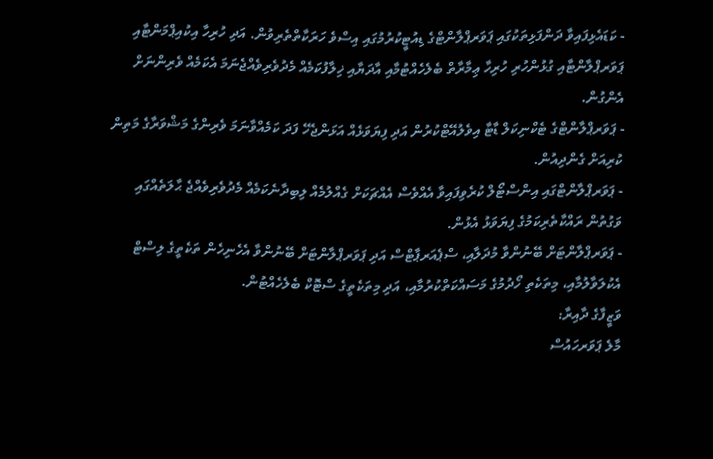- ކަޑައެޅިފައިވާ ދަންފަޅިތަކުގައި ޕަވަރޕްލާންޓްގެ ޑިއުޓީކުރުމުގައި އިސްވެ ހަރަކާތްތެރިވުން. އަދި ހުރިހާ އިކުއިޕްމަންޓާއި ޕަވަރޕްލާންޓާއި ގުޅުންހުރި ހުރިހާ ޢިމާރާތް ބެލެހެއްޓުމާއި އާދަޔާއި ޚިލާފުކަމެއް މެދުވެރިވެއްޖެނަމަ އެކަމެއް ވެރިންނަށް އެންގުން.
- ޕަވަރޕްލާންޓްގެ ޓެކްނިކަލް ޑާޓާ އިވެލުއޭޓްކުރުން އަދި ފިޔަވަޅެއް އަޅަންޖެހޭ ފަދަ ކަމެއްވާނަމަ ވެރިންގެ މަޝްވަރާގެ މަތިން ކުރިއަށް ގެންދިއުން.
- ޕަވަރޕްލާންޓްގައި އިންސްޓޯލް ކުރެވިފައިވާ އެއްވެސް އެއްޗަކަށް ގެއްލުމެއް ލިބިދާނެކަމެއް މެދުވެރިވެއްޖެ ޙާލަތެއްގައި ވަގުތުން ރައްކާތެރިކަމުގެ ފިޔަވަޅު އެޅުން.
- ޕަވަރޕްލާންޓަށް ބޭނުންވާ މުދަލާއި، ސްޕެއަރޕާޓްސް އަދި ޕަވަރޕްލާންޓަށް ބޭނުންވާ އެހެނިހެން ތަކެތީގެ ލިސްޓް އެކުލަވާލުމާއި، މިތަކެތި ހޯދުމުގެ މަސައްކަތްކުރުމާއި، އަދި މިތަކެތީގެ ސްޓޮކް ބެލެހެއްޓުން.
ވަޒީފާގެ ދާއިރާ:
މާލެ ޕަވަރހައުސް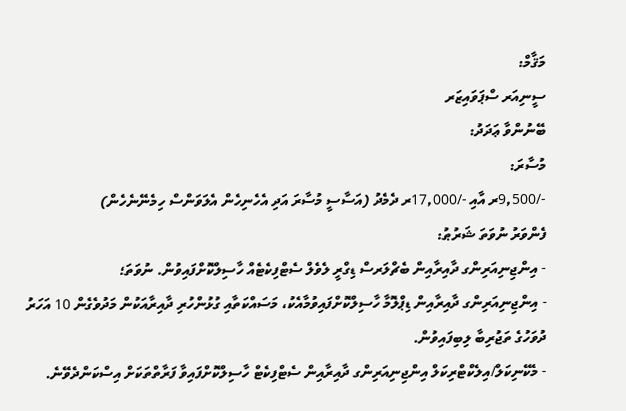މަޤާމް:
ސީނިއަރ ސްޕަވައިޒަރ
ބޭނުންވާ ޢަދަދު:
މުސާރަ:
-/9,500ރ އާއި -/17,000ރ ދެމެދު (އަސާސީ މުސާރަ އަދި އެހެނިހެން އެލަވަންސް ހިމެނޭނެހެން)
ފެންވަރު ނުވަތަ ޝަރުޠު:
- އިންޖިނިއަރިންގ ދާއިރާއިން ބެޗްލަރސް ޑިގްރީ ލެވެލް ސެޓްފިކެޓެއް ހާސިލްކޮށްފައިވުން. ނުވަތަ؛
- އިންޖިނިއަރިންގ ދާއިރާއިން ޑިޕްލޮމާ ހާސިލްކޮށްފައިވުމާއެކު، މަސައްކަތާއި ގުޅުންހުރި ދާއިރާއަކުން މަދުވެގެން 10 އަހަރު ދުވަހުގެ ތަޖުރިބާ ލިބިފައިވުން.
- މެކޭނިކަލް/އިލެކްޓްރިކަލް އިންޖިނިއަރިންގ ދާއިރާއިން ސެޓްފިކެޓް ހާސިލްކޮށްފައިވާ ފަރާތްތަކަށް އިސްކަންދެވޭނެ.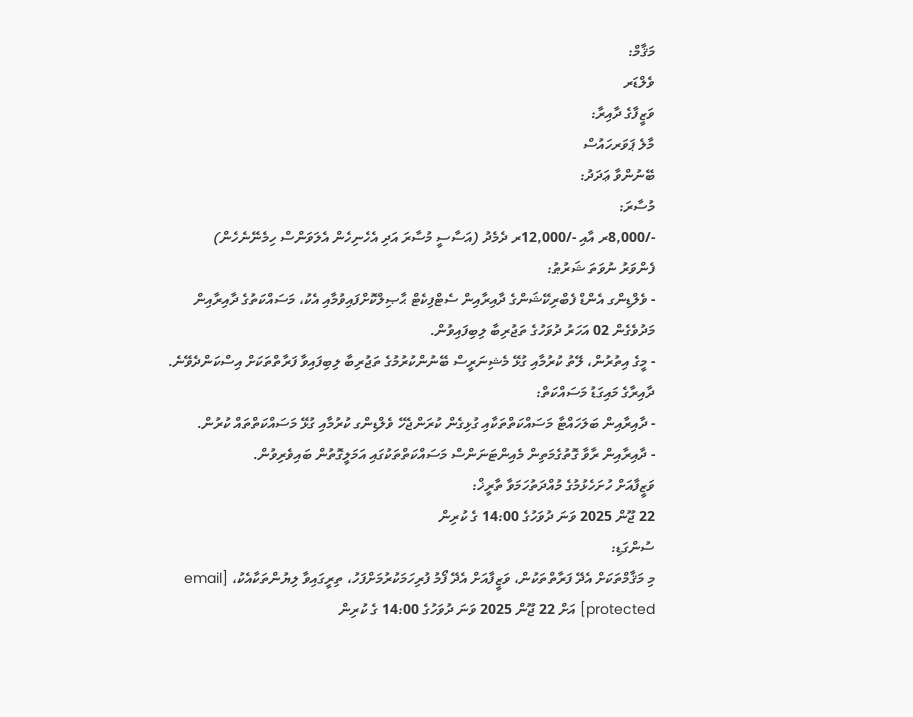މަޤާމް:
ވެލްޑަރ
ވަޒީފާގެ ދާއިރާ:
މާލެ ޕަވަރހައުސް
ބޭނުންވާ ޢަދަދު:
މުސާރަ:
-/8,000ރ އާއި -/12,000ރ ދެމެދު (އަސާސީ މުސާރަ އަދި އެހެނިހެން އެލަވަންސް ހިމެނޭނެހެން)
ފެންވަރު ނުވަތަ ޝަރުޠު:
- ވެލްޑިންގ އެންޑް ފެބްރިކޭޝަންގެ ދާއިރާއިން ސެޓްފިކެޓް ޙާޞިލްކޮށްފައިވުމާއި އެކު، މަސައްކަތުގެ ދާއިރާއިން މަދުވެގެން 02 އަހަރު ދުވަހުގެ ތަޖުރިބާ ލިބިފައިވުން.
- މީގެ އިތުރުން، ލޭތު ކުރުމާއި ގުޅޭ މެޝިނަރީސް ބޭނުންކުރުމުގެ ތަޖުރިބާ ލިބިފައިވާ ފަރާތްތަކަށް އިސްކަންދެވޭނެ.
ދާއިރާގެ މައިގަޑު މަސައްކަތް:
- ދާއިރާއިން ބަލަހައްޓާ މަސައްކަތްތަކާއި ގުޅިގެން ކުރަންޖެހޭ ވެލްޑިންގ ކުރުމާއި ގުޅޭ މަސައްކަތްތައް ކުރުން.
- ދާއިރާއިން ރާވާ ގޮތުގެމަތިން މެއިންޓަނަންސް މަސައްކަތްތަކުގައި އަމަލީގޮތުން ބައިވެރިވުން.
ވަޒީފާއަށް ހުށަހެޅުމުގެ މުއްދަތުހަމަވާ ތާރީޚް:
22 ޖޫން 2025 ވަނަ ދުވަހުގެ 14:00 ގެ ކުރިން
ސުންގަޑި:
މި މަޤާމްތަކަށް އެދޭ ފަރާތްތަކުން، ވަޒީފާއަށް އެދޭ ފޯމު ފުރިހަމަކުރުމަށްފަހު، ތިރީގައިވާ ލިޔުންތަކާއެކު، [email protected] އަށް 22 ޖޫން 2025 ވަނަ ދުވަހުގެ 14:00 ގެ ކުރިން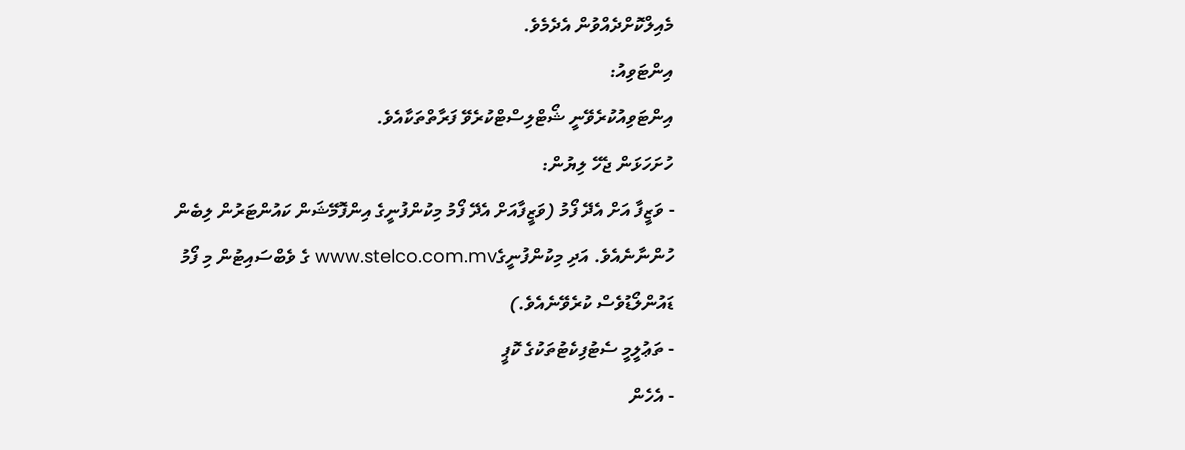މެއިލްކޮށްދެއްވުން އެދެމެވެ.
އިންޓަވިއު:
އިންޓަވިއުކުރެވޭނީ ޝޯޓްލިސްޓްކުރެވޭ ފަރާތްތަކާއެވެ.
ހުށަހަޅަން ޖެހޭ ލިޔުން:
- ވަޒީފާ އަށް އެދޭ ފޯމު (ވަޒީފާއަށް އެދޭ ފޯމު މިކުންފުނީގެ އިންފޮމޭޝަން ކައުންޓަރުން ލިބެން ހުންނާނެއެވެ. އަދި މިކުންފުނީގެwww.stelco.com.mv ގެ ވެބްސައިޓުން މި ފޯމު ޑައުންލޯޑުވެސް ކުރެވޭނެއެވެ.)
- ތަޢުލީމީ ސެޓުފިކެޓުތަކުގެ ކޮޕީ
- އެހެން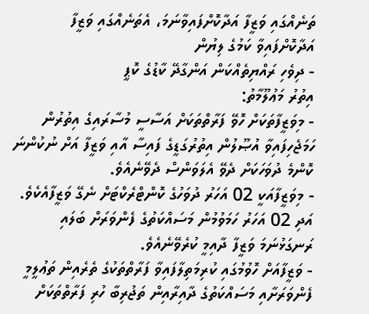ތަނެއްގައި ވަޒީފާ އަދާކޮށްފައިވާނަމަ، އެތަނެއްގައި ވަޒީފާ އަދާކޮށްފައިވާ ކަމުގެ ލިޔުން
- ދިވެހި ރައްޔިތެއްކަން އަންގާދޭ ކާޑުގެ ކޮޕީ
އިތުރު މަޢުލޫމާތު:
- މިވަޒީފާތަކަށް ހޮވޭ ފަރާތްތަކަށް އަސާސީ މުސާރައިގެ އިތުރުން ހަމަޖެހިފައިވާ އުޞޫލުން އިތުރުގަޑީގެ ފައިސާ އާއި ވަޒީފާ އަށް ނުކުންނަ ކޮންމެ ދުވަހަކަށް ދެވޭ އެލަވަންސް ދެވޭނެއެވެ.
- މިވަޒީފާއަކީ 02 އަހަރު ދުވަހުގެ ކޮންޓްރެކްޓަށް ނެގޭ ވަޒީފާއެކެވެ. އަދި 02 އަހަރު ހަމަވުމުން މަސައްކަތުގެ ފެންވަރަށް ބަލައި ރަނގަޅުނަމަ ވަޒީފާ ދާއިމީ ކުރެވޭނެއެވެ.
- ވަޒީފާއަށް ހޮވުމުގައި ކުރިމަތިލާފައިވާ ފަރާތްތަކުގެ ތެރެއިން ތަޢުލީމީ ފެންވަރަށާއި މަސައްކަތުގެ ދާއިރާއިން ތަޖުރިބާ ހުރި ފަރާތްތަކަށް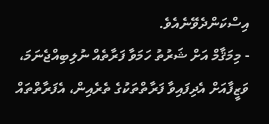އިސްކަންދެވޭނެއެވެ.
- މިމަޤާމް އަށް ޝަރުތު ހަމަވާ ފަރާތެއް ނުލިބިއްޖެނަމަ، ވަޒީފާއަށް އެދިފައިވާ ފަރާތްތަކުގެ ތެރެއިން، އެފަރާތްތައް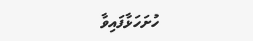ހުށަހަޅާފައިވާ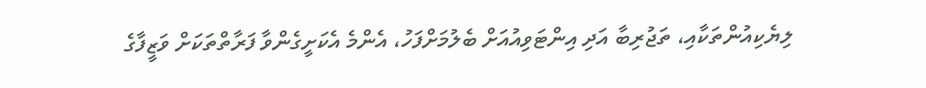ލިޔެކިއުންތަކާއި، ތަޖުރިބާ އަދި އިންޓަވިއުއަށް ބެލުމަށްފަހު، އެންމެ އެކަށީގެންވާ ފަރާތްތަކަށް ވަޒީފާގެ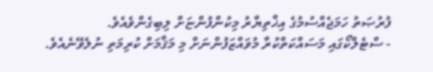ފުރުޞަތު ހަމަޖެއްސުމުގެ އިޚްތިޔާރު މިކުންފުންޏަށް ލިބިގެންވެއެވެ.
- ސްޓެލްކޯގައި މަސައްކަތްކުރާ މުވައްޒަފުންނަށް މި މަޤާމަށް ކުރިމަތި ނުލެވޭނެއެވެ.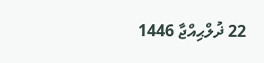22 ޛުލްޙިއްޖާ 1446